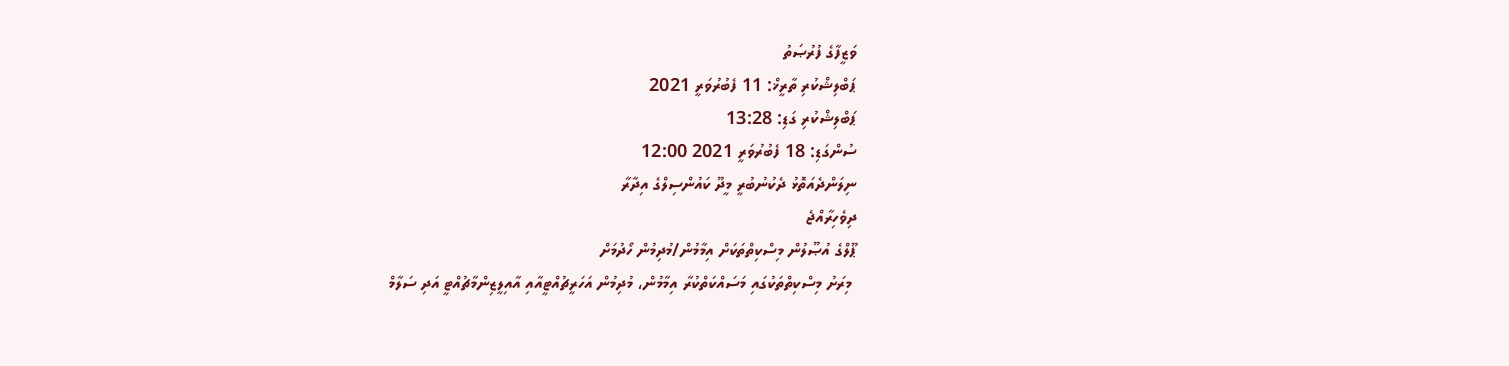ވަޒީފާގެ ފުރުޞަތު
ޕަބްލިޝްކުރި ތާރީޚް: 11 ފެބުރުވަރީ 2021
ޕަބްލިޝްކުރި ގަޑި: 13:28
ސުންގަޑި: 18 ފެބުރުވަރީ 2021 12:00
ނިލަންދެއަތޮޅު ދެކުނުބުރީ މީދޫ ކައުންސިލްގެ އިދާރާ
ދިވެހިރާއްޖެ
ޕޫލްގެ އުޞޫލުން މިސްކިތްތަކަށް އިމާމުން/މުދިމުން ހޯދުމަށް
 މިރަށު މިސްކިތްތަކުގައި މަސައްކަތްކުރާ އިމާމުން، މުދިމުން އަހަރީޗުއްޓީއާއި އާއިލީޒިންމާޗުއްޓީ އަދި ސަލާމް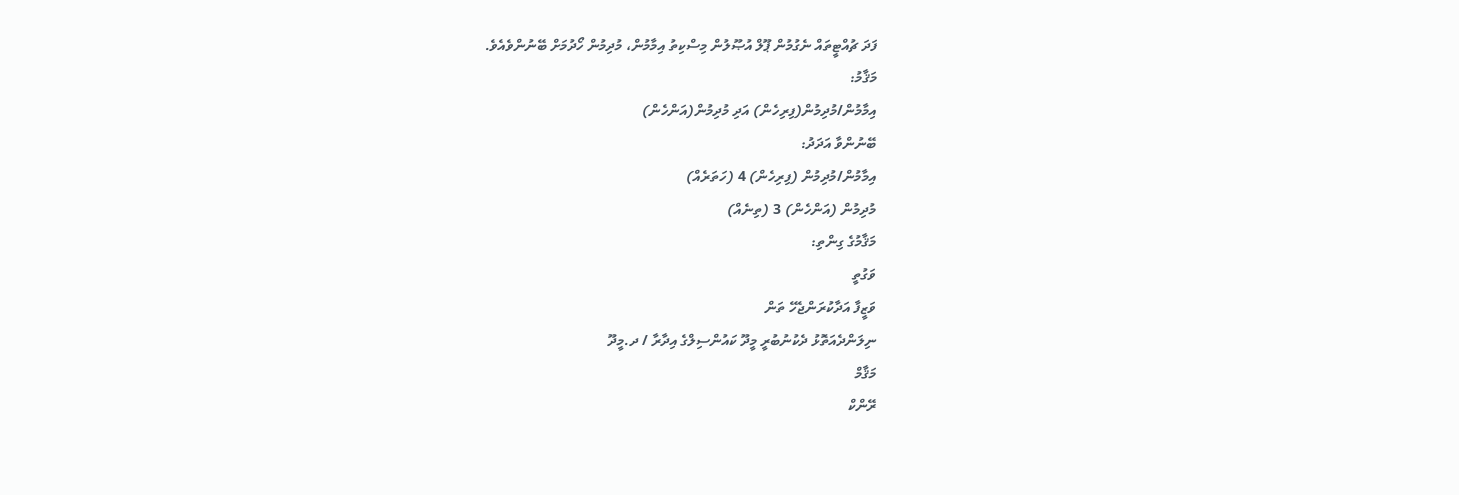ފަދަ ޗުއްޓީތައް ނެގުމުން ޕޫލް އުޞޫލުން މިސްކިތު އިމާމުން، މުދިމުން ހޯދުމަށް ބޭނުންވެއެވެ.
މަޤާމު:
އިމާމުން/މުދިމުން(ފިރިހެން) އަދި މުދިމުން(އަންހެން)
ބޭނުންވާ އަދަދު:
އިމާމުން/މުދިމުން (ފިރިހެން) 4 (ހަތަރެއް)
މުދިމުން (އަންހެން) 3 (ތިނެއް)
މަޤާމުގެ ގިންތި:
ވަގުތީ
ވަޒީފާ އަދާކުރަންޖެހޭ ތަން
ނިލަންދެއަތޮޅު ދެކުނުބުރީ މީދޫ ކައުންސިލްގެ އިދާރާ / ދ.މީދޫ
މަޤާމް
ރޭންކް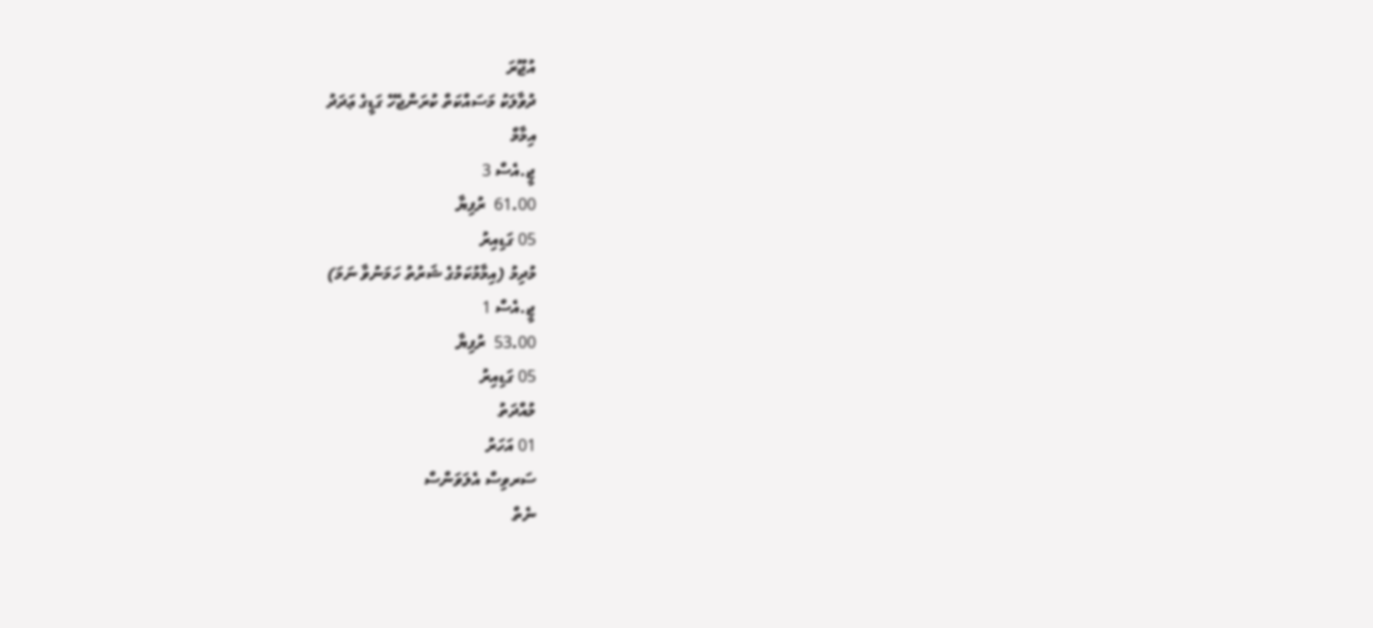އުޖޫރަ
ދުވާލަކު މަސައްކަތް ކުރަންޖެހޭ ގަޑީގެ ޢަދަދު
އިމާމް
ޖީ.އެސް 3
61.00  ރުފިޔާ
05 ގަޑިއިރު
މުދިމު (އިމާމުކަމުގެ ޝަރުތު ހަމަނުވާ ނަމަ)
ޖީ.އެސް 1
53.00  ރުފިޔާ
05 ގަޑިއިރު
މުއްދަތު
01 އަހަރު
ސަރވިސް އެލަވަންސް
ނެތް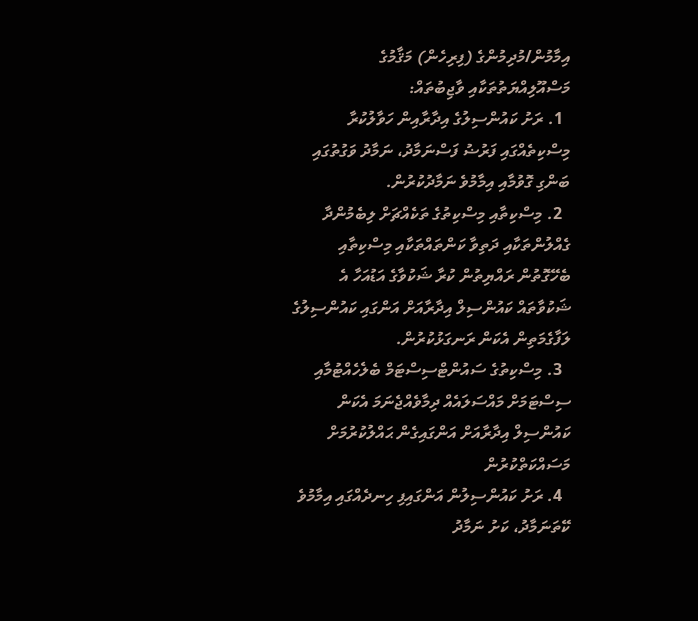އިމާމުން/މުދިމުންގެ (ފިރިހެން) މަޤާމުގެ މަސްއޫލިއްޔަތުތަކާއި ވާޖިބުތައް:
  1. ރަށު ކައުންސިލުގެ އިދާރާއިން ހަވާލުކުރާ މިސްކިތެއްގައި ފަރުޟު ފަސްނަމާދު، ނަމާދު ވަގުތުގައި ބަންގި ގޮވުމާއި އިމާމުވެ ނަމާދުކުރުން.
  2. މިސްކިތާއި މިސްކިތުގެ ތަކެއްޗަށް ލިބެމުންދާ ގެއްލުންތަކާއި ދަތިވާ ކަންތައްތަކާއި މިސްކިތާއި ބެހޭގޮތުން ރައްޔިތުން ކުރާ ޝަކުވާގެ އަޑުއަހާ އެ ޝަކުވާތައް ކައުންސިލް އިދާރާއަށް އަންގައި ކައުންސިލުގެ ލަފާގެމަތިން އެކަން ރަނގަޅުކުރުން.
  3. މިސްކިތުގެ ސައުންޓްސިސްޓަމް ބެލެހެއްޓުމާއި ސިސްޓަމަށް މައްސަލައެއް ދިމާވެއްޖެނަމަ އެކަން ކައުންސިލް އިދާރާއަށް އަންގައިގެން ޙައްލުކުރުމަށް މަސައްކަތްކުރުން
  4. ރަށު ކައުންސިލުން އަންގައިފި ހިނދެއްގައި އިމާމުވެ ކޭތަނަމާދު، ކަށު ނަމާދު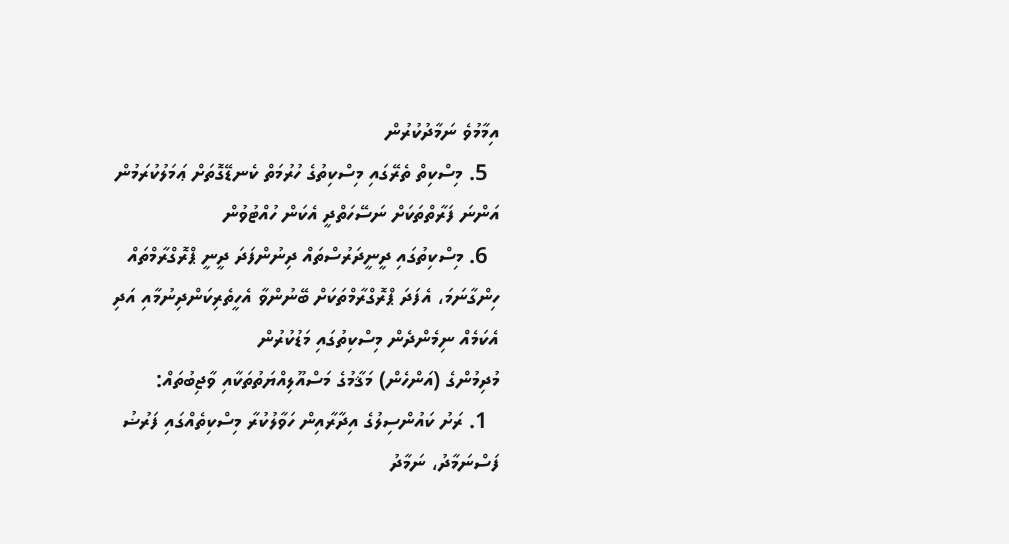އިމާމުވެ ނަމާދުކުރުން
  5. މިސްކިތް ތެރޭގައި މިސްކިތުގެ ހުރުމަތް ކެނޑޭގޮތަށް ޢަމަލުކުރަމުން އަންނަ ފަރާތްތަކަށް ނަސޭހަތްދީ އެކަން ހުއްޓުވުން
  6. މިސްކިތުގައި ދީނީދަރުސްތައް ދިނުންފަދަ ދީނީ ޕްރޮގްރާމްތައް ހިންގާނަމަ، އެފަދަ ޕްރޮގްރާމްތަކަށް ބޭނުންވާ އެހީތެރިކަންދިނުމާއި އަދި އެކަމެއް ނިމެންދެން މިސްކިތުގައި މަޑުކުރުން
މުދިމުންގެ (އަންހެން) މަޤާމުގެ މަސްއޫލިއްޔަތުތަކާއި ވާޖިބުތައް:
  1. ރަށު ކައުންސިލުގެ އިދާރާއިން ހަވާލުކުރާ މިސްކިތެއްގައި ފަރުޟު ފަސްނަމާދު، ނަމާދު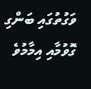ވަގުތުގައި ބަންގި ގޮވުމާއި އިމާމުވެ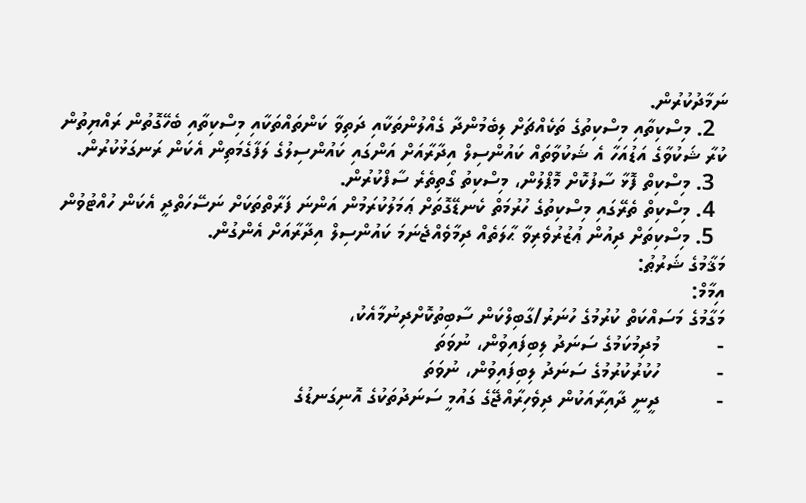ނަމާދުކުރުން.
  2. މިސްކިތާއި މިސްކިތުގެ ތަކެއްޗަށް ލިބެމުންދާ ގެއްލުންތަކާއި ދަތިވާ ކަންތައްތަކާއި މިސްކިތާއި ބެހޭގޮތުން ރައްޔިތުން ކުރާ ޝަކުވާގެ އަޑުއަހާ އެ ޝަކުވާތައް ކައުންސިލް އިދާރާއަށް އަންގައި ކައުންސިލުގެ ލަފާގެމަތިން އެކަން ރަނގަޅުކުރުން.
  3. މިސްކިތް ފޮޅާ ސާފުކޮށް މޮޕްލުން، މިސްކިތު ގޯތިތެރެ ސާފްކުރުން.
  4. މިސްކިތް ތެރޭގައި މިސްކިތުގެ ހުރުމަތް ކެނޑޭގޮތަށް ޢަމަލުކުރަމުން އަންނަ ފަރާތްތަކަށް ނަސޭހަތްދީ އެކަން ހުއްޓުވުން
  5. މިސްކިތަށް ދިއުން ޢުޒުރުވެރިވާ ޙާލަތެއް ދިމާވެއްޖެނަމަ ކައުންސިލް އިދާރާއަށް އެންގުން.
މަޤާމުގެ ޝަރުޠު:
އިމާމް:
މަގާމުގެ މަސައްކަތް ކުރުމުގެ ހުނަރު/ގާބިލްކަން ސާބިތުކޮށްދިނުމާއެކު،
-          މުދިމުކަމުގެ ސަނަދު ލިބިފައިވުން، ނުވަތަ
-          ހުކުރުކުރުމުގެ ސަނަދު ލިބިފައިވުން، ނުވަތަ
-          ދީނީ ދާއިރާއަކުން ދިވެހިރާއްޖޭގެ ގައުމީ ސަނަދުތަކުގެ އޮނިގަނޑުގެ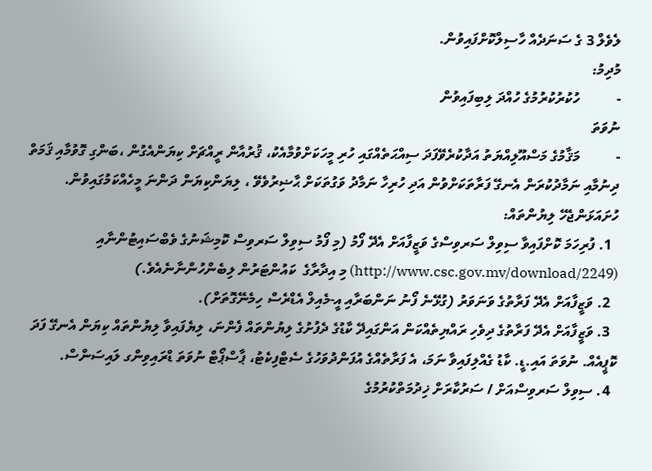ލެވެލް 3 ގެ ސަނަދެއް ހާސިލްކޮށްފައިވުން.
މުދިމު:
-          ހުކުރުކުރުމުގެ ހުއްދަ ލިބިފައިވުން
ނުވަތަ
-          މަޤާމުގެ މަސްއޫލިއްޔަތު އަދާކުރެވޭފަދަ ސިއްޙަތެއްގައި ހުރި މީހަކަށްވުމާއެކު، ޤުރުއާން ރީއްޗަށް ކިޔަންއެގުން ،ބަންގި ގޮވުމާއި ޤަމަތް ދިނުމާއި ނަމާދުކުރަން އެނގޭ ފަރާތަކަށްވުން އަދި ހުރިހާ ނަމާދު ވަގުތަކަށް ޙާޟިރުވެވޭ ، ލިޔަންކިޔަން ދަންނަ މީހެއްކަމުގައިވުން.
ހުށައަޅަންޖެހޭ ލިޔުންތައް:
  1. ފުރިހަމަ ކޮށްފައިވާ ސިވިލް ސަރވިސްގެ ވަޒީފާއަށް އެދޭ ފޯމު (މި ފޯމު ސިވިލް ސަރވިސް ކޮމިޝަނުގެ ވެބްސައިޓުންނާއި    (http://www.csc.gov.mv/download/2249) މި އިދާރާގެ  ކައުންޓަރުން ލިބެންހުންނާނެއެވެ.)
  2. ވަޒީފާއަށް އެދޭ ފަރާތުގެ ވަނަވަރު (ގުޅޭނެ ފޯނު ނަންބަރާއި އީ-މެއިލް އެޑްރެސް ހިމެނޭގޮތަށް).
  3. ވަޒީފާއަށް އެދޭ ފަރާތުގެ ދިވެހި ރައްޔިތެއްކަން އަންގައިދޭ ކާޑުގެ ދެފުށުގެ ލިޔުންތައް ފެންނަ، ލިޔެފައިވާ ލިޔުންތައް ކިޔަން އެނގޭ ފަދަ ކޮޕީއެއް. ނުވަތަ އައި.ޑީ. ކާޑު ގެއްލިފައިވާ ނަމަ، އެ ފަރާތެއްގެ އުފަންދުވަހުގެ ސެޓްފިކެޓު، ޕާސްޕޯޓް ނުވަތަ ޑްރައިވިންގ ލައިސަންސް.
  4. ސިވިލް ސަރވިސްއަށް / ސަރުކާރަށް ޚިދުމަތްކުރުމުގެ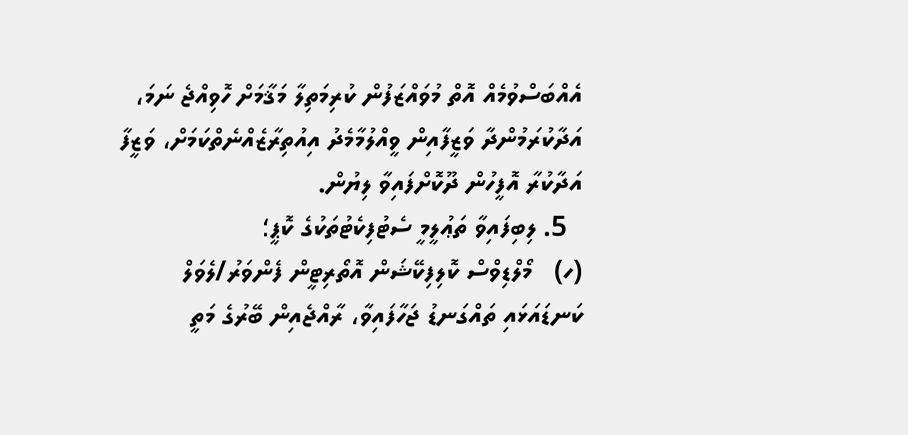އެއްބަސްވުމެއް އޮތް މުވައްޒަފުން ކުރިމަތިލާ މަޤާމަށް ހޮވިއްޖެ ނަމަ، އަދާކުރަމުންދާ ވަޒީފާއިން ވީއްލުމާމެދު އިއުތިރާޒެއްނެތްކަމަށް، ވަޒީފާ އަދާކުރާ އޮފީހުން ދޫކޮށްފައިވާ ލިޔުން.
  5. ލިބިފައިވާ ތަޢުލީމީ ސެޓުފިކެޓުތަކުގެ ކޮޕީ؛
(ހ)   މޯލްޑިވްސް ކޮލިފިކޭޝަން އޮތޯރިޓީން ފެންވަރު/ލެވަލް ކަނޑައަޅައި ތައްގަނޑު ޖަހާފައިވާ، ރާއްޖެއިން ބޭރުގެ މަތީ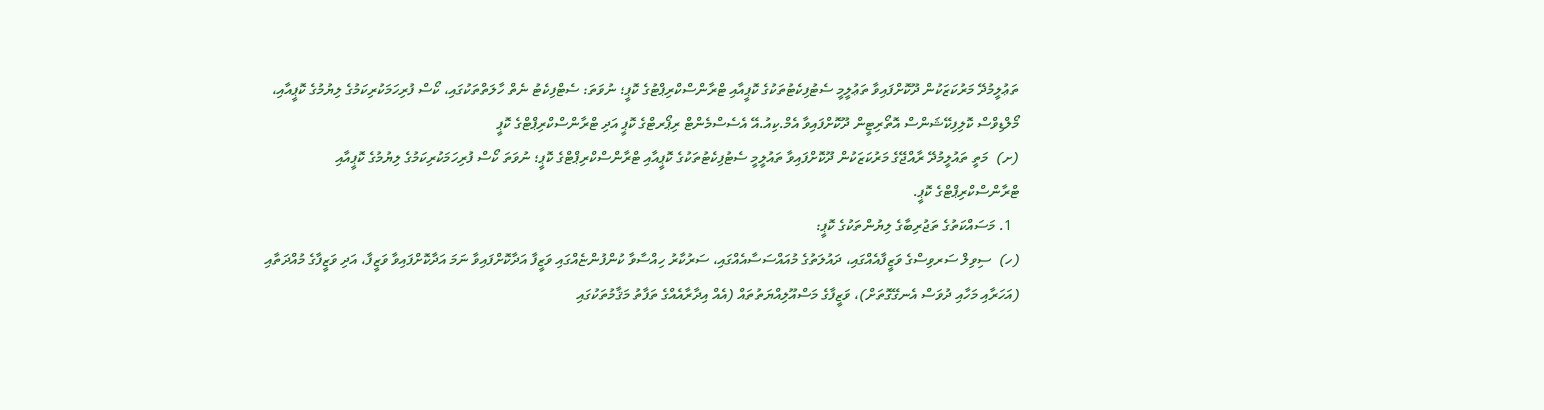ތަޢުލީމުދޭ މަރުކަޒަކުން ދޫކޮށްފައިވާ ތަޢުލީމީ ސެޓުފިކެޓުތަކުގެ ކޮޕީއާއި ޓްރާންސްކްރިޕްޓުގެ ކޮޕީ؛ ނުވަތަ: ސެޓްފިކެޓު ނެތް ހާލަތްތަކުގައި، ކޯސް ފުރިހަމަކުރިކަމުގެ ލިޔުމުގެ ކޮޕީއާއި، މޯލްޑިވްސް ކޮލިފިކޭޝަންސް އޮތޯރިޓީން ދޫކޮށްފައިވާ އެމް.ކިއު.އޭ އެސެސްމެންޓް ރިޕޯރޓްގެ ކޮޕީ އަދި ޓްރާންސްކްރިޕްޓްގެ ކޮޕީ
(ށ)  މަތީ ތައުލީމުދޭ ރާއްޖޭގެ މަރުކަޒަކުން ދޫކޮށްފައިވާ ތައުލީމީ ސެޓުފިކެޓުތަކުގެ ކޮޕީއާއި ޓްރާންސްކްރިޕްޓްގެ ކޮޕީ؛ ނުވަތަ ކޯސް ފުރިހަމަކުރިކަމުގެ ލިޔުމުގެ ކޮޕީއާއި ޓްރާންސްކްރިޕްޓްގެ ކޮޕީ.
  1. މަސައްކަތުގެ ތަޖުރިބާގެ ލިޔުންތަކުގެ ކޮޕީ:
(ހ)  ސިވިލް ސަރވިސްގެ ވަޒީފާއެއްގައި، ދައުލަތުގެ މުއައްސަސާއެއްގައި، ސަރުކާރު ހިއްސާވާ ކުންފުންޏެއްގައި ވަޒީފާ އަދާކޮށްފައިވާ ނަމަ އަދާކޮށްފައިވާ ވަޒީފާ، އަދި ވަޒީފާގެ މުއްދަތާއި (އަހަރާއި މަހާއި ދުވަސް އެނގޭގޮތަށް)، ވަޒީފާގެ މަސްއޫލިއްޔަތުތައް (އެއް އިދާރާއެއްގެ ތަފާތު މަޤާމުތަކުގައި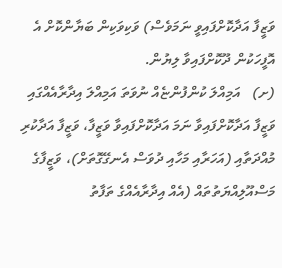ވަޒީފާ އަދާކޮށްފައިވީ ނަމަވެސް) ވަކިވަކިން ބަޔާންކޮށް އެ އޮފީހަކުން ދޫކޮށްފައިވާ ލިޔުން.
(ށ)   އަމިއްލަ ކުންފުންޏެއް ނުވަތަ އަމިއްލަ އިދާރާއެއްގައި ވަޒީފާ އަދާކޮށްފައިވާ ނަމަ އަދާކޮށްފައިވާ ވަޒީފާ، ވަޒީފާ އަދާކުރި މުއްދަތާއި (އަހަރާއި މަހާއި ދުވަސް އެނގޭގޮތަށް)، ވަޒީފާގެ މަސްއޫލިއްޔަތުތައް (އެއް އިދާރާއެއްގެ ތަފާތު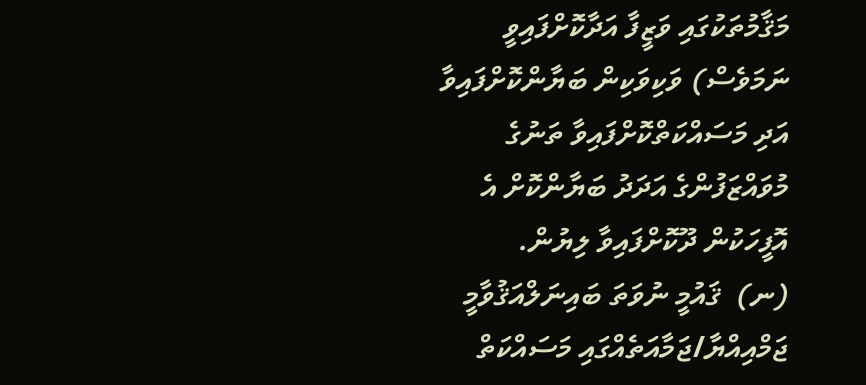މަޤާމުތަކުގައި ވަޒީފާ އަދާކޮށްފައިވީ ނަމަވެސް) ވަކިވަކިން ބަޔާންކޮށްފައިވާ އަދި މަސައްކަތްކޮށްފައިވާ ތަނުގެ މުވައްޒަފުންގެ އަދަދު ބަޔާންކޮށް އެ އޮފީހަކުން ދޫކޮށްފައިވާ ލިޔުން.
(ނ)  ޤައުމީ ނުވަތަ ބައިނަލްއަޤުވާމީ ޖަމްއިއްޔާ/ޖަމާއަތެއްގައި މަސައްކަތް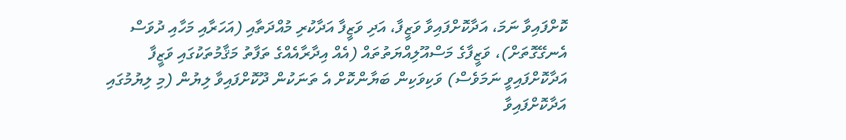ކޮށްފައިވާ ނަމަ، އަދާކޮށްފައިވާ ވަޒީފާ، އަދި ވަޒީފާ އަދާކުރި މުއްދަތާއި (އަހަރާއި މަހާއި ދުވަސް އެނގޭގޮތަށް)، ވަޒީފާގެ މަސްއޫލިއްޔަތުތައް (އެއް އިދާރާއެއްގެ ތަފާތު މަޤާމުތަކުގައި ވަޒީފާ އަދާކޮށްފައިވީ ނަމަވެސް) ވަކިވަކިން ބަޔާންކޮށް އެ ތަނަކުން ދޫކޮށްފައިވާ ލިޔުން (މި ލިޔުމުގައި އަދާކޮށްފައިވާ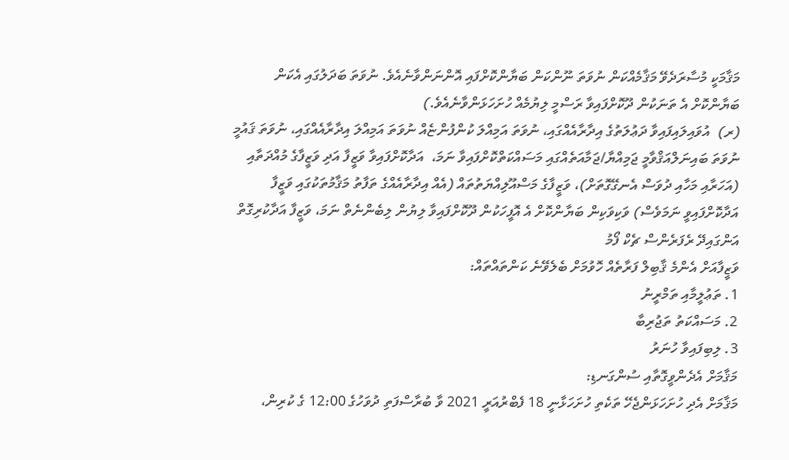މަޤާމަކީ މުސާރަދެވޭ މަޤާމެއްކަން ނުވަތަ ނޫންކަން ބަޔާންކޮށްފައި އޮންނަންވާނެއެވެ. ނުވަތަ ބަދަލުގައި އެކަން ބަޔާންކޮށް އެ ތަނަކުން ދޫކޮށްފައިވާ ރަސްމީ ލިޔުމެއް ހުށަހަޅަންވާނެއެވެ.)
(ރ)  އުވައިލައިފައިވާ ދަޢުލަތުގެ އިދާރާއެއްގައި، ނުވަތަ އަމިއްލަ ކުންފުންޏެއް ނުވަތަ އަމިއްލަ އިދާރާއެއްގައި، ނުވަތަ ޤައުމީ ނުވަތަ ބައިނަލްއަޤްވާމީ ޖަމިއްޔާ/ޖަމާއަތެއްގައި މަސައްކަތްކޮށްފައިވާ ނަމަ،  އަދާކޮށްފައިވާ ވަޒީފާ އަދި ވަޒީފާގެ މުއްދަތާއި (އަހަރާއި މަހާއި ދުވަސް އެނގޭގޮތަށް)، ވަޒީފާގެ މަސްއޫލިއްޔަތުތައް (އެއް އިދާރާއެއްގެ ތަފާތު މަޤާމުތަކުގައި ވަޒީފާ އަދާކޮށްފައިވީ ނަމަވެސް) ވަކިވަކިން ބަޔާންކޮށް އެ އޮފީހަކުން ދޫކޮށްފައިވާ ލިޔުން ލިބެންނެތް ނަމަ، ވަޒީފާ އަދާކުރިގޮތް އަންގައިދޭ ރެފަރެންސް ޗެކް ފޯމު
ވަޒީފާއަށް އެންމެ ޤާބިލް ފަރާތެއް ހޮވުމަށް ބެލެވޭނެ ކަންތައްތައް:
1. ތަޢުލީމާއި ތަމްރީނު
2. މަސައްކަތު ތަޖުރިބާ
3. ލިބިފައިވާ ހުނަރު
މަޤާމަށް އެދެންވީގޮތާއި ސުންގަނޑި:
މަޤާމަށް އެދި ހުށަހަޅަންޖެހޭ ތަކެތި ހުށަހަޅާނީ 18 ފެބްރުއަރީ 2021 ވާ ބުރާސްފަތި ދުވަހުގެ 12:00 ގެ ކުރިން،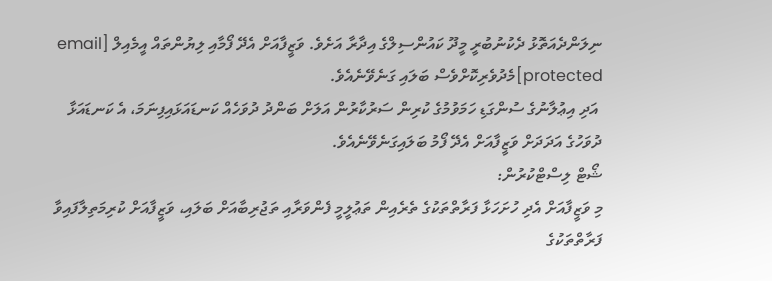ނިލަންދެއަތޮޅު ދެކުނުބުރީ މީދޫ ކައުންސިލްގެ އިދާރާ އަށެވެ. ވަޒީފާއަށް އެދޭ ފޯމާއި ލިޔުންތައް އީމެއިލް [email protected]މެދުވެރިކޮށްވެސް ބަލައި ގަނެވޭނެއެވެ.
 އަދި އިޢުލާނުގެ ސުންގަޑި ހަމަވުމުގެ ކުރިން ސަރުކާރުން އަލަށް ބަންދު ދުވަހެއް ކަނޑައަޅައިފިނަމަ، އެ ކަނޑައަޅާ ދުވަހުގެ އަދަދަށް ވަޒީފާއަށް އެދޭ ފޯމު ބަލައިގަނެވޭނެއެވެ.
ޝޯޓް ލިސްޓްކުރުން:
މި ވަޒީފާއަށް އެދި ހުށަހަޅާ ފަރާތްތަކުގެ ތެރެއިން ތަޢުލީމީ ފެންވަރާއި ތަޖުރިބާއަށް ބަލައި، ވަޒީފާއަށް ކުރިމަތިލާފައިވާ ފަރާތްތަކުގެ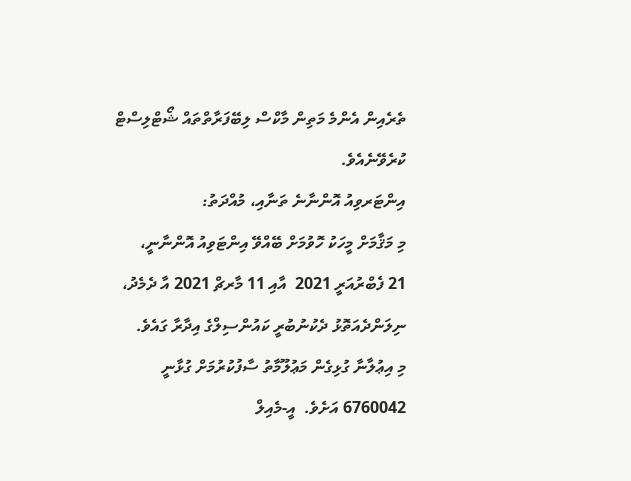ތެރެއިން އެންމެ މަތިން މާކްސް ލިބޭފަރާތްތައް ޝޯޓްލިސްޓް ކުރެވޭނެއެވެ.
އިންޓަރވިއު އޮންނާނެ ތަނާއި، މުއްދަތު:
މި މަޤާމަށް މީހަކު ހޮވުމަށް ބޭއްވޭ އިންޓަވިއު އޮންނާނީ،  21 ފެބްރުއަރީ 2021  އާއި 11 މާރޗް 2021 އާ ދެމެދު، ނިލަންދެއަތޮޅު ދެކުނުބުރީ ކައުންސިލްގެ އިދާރާ ގައެވެ.
މި އިޢުލާނާ ގުޅިގެން މަޢުލޫމާތު ސާފުކުރުމަށް ގުޅާނީ 6760042 އަށެވެ.  އީ-މެއިލް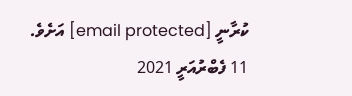ކުރާނީ [email protected] އަށެވެ.
11 ފެބްރުއަރީ 2021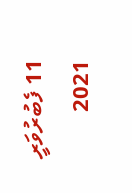11 ފެބުރުވަރީ 2021